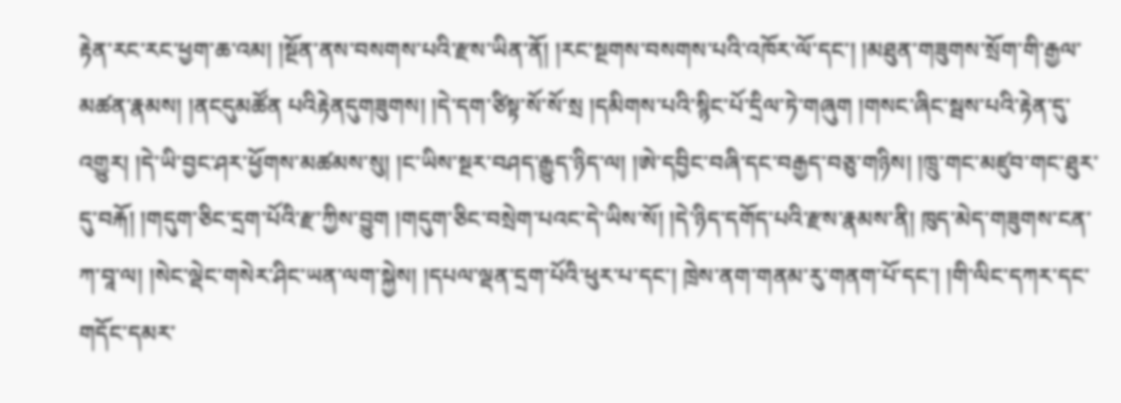རྟེན་རང་རང་ཕྱག་ཆ་འམ། །སྔོན་ནས་བསགས་པའི་རྫས་ཡིན་ནོ། །རང་སྔགས་བསགས་པའི་འཁོར་ལོ་དང་། །མཐུན་གཟུགས་སྲོག་གི་རྒྱལ་མཚན་རྣམས། །ནངདུམཚོན པའིརྟེནདུགཟུགས། །དེ་དག་ཙིསྟ་སོ་སོ་སྲ །དམིགས་པའི་སྙིང་པོ་དྲིལ་ཏེ་གཞུག །གསང་ཞིང་སྦས་པའི་རྟེན་དུ་འགྱུར། །དེ་ཡི་བྱང་ཤར་ཕྱོགས་མཚམས་སུ། །ང་ཡིས་སྔར་བཤད་རྒྱུད་ཉིད་ལ། །ཨེ་དབྱིང་བཞི་དང་བརྒྱད་བཅུ་གཉིས། །ཁྲུ་གང་མཛུབ་གང་ཐུར་དུ་བརྐོ། །གདུག་ཅིང་དྲག་པོའི་རྫ་ཀྱིས་བྱུག །གདུག་ཅིང་བསྲེག་པའང་དེ་ཡིས་སོ། །དེ་ཉིད་དགོད་པའི་རྫས་རྣམས་ནི། ཁུད་མེད་གཟུགས་ངན་ཀ་བཱ་ལ། །སེང་ལྡེང་གསེར་ཤིང་ཡན་ལག་སྐྱེས། །དཔལ་ལྡན་དྲག་པོའི་ཕུར་པ་དང་། ཁྲེས་ནག་གནམ་རུ་གནག་པོ་དང་། །གི་ལིང་དཀར་དང་གདོང་དམར་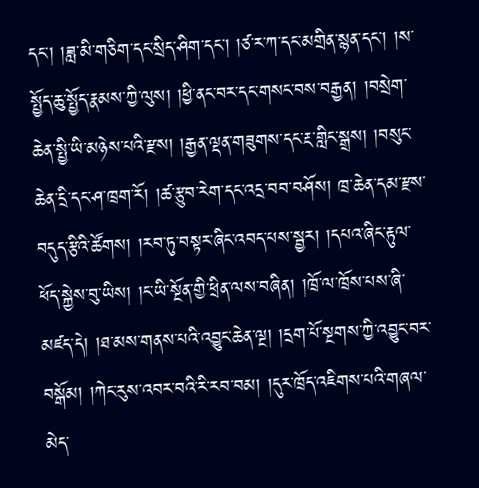དང་། །ཟླ་མི་གཅིག་དང་སྲིད་ཤིག་དང་། །ཙ་ར་ཀ་དང་མགྲིན་སྙན་དང་། །ས་སྤྱོད་ཆུ་སྤྱོད་རྣམས་ཀྱི་ལུས། །ཕྱི་ནང་བར་དང་གསང་བས་བརྒྱན། །བསྲེག་ཆེན་སྤྱི་ཡི་མཉེས་པའི་རྫས། །རྒྱན་ལྡན་གཟུགས་དང་རྔ་གླིང་སྒྲས། །བསུང་ཆེན་དྲི་དང་ཤ་ཁྲག་རོ། །ཚ་རྩུབ་རེག་དང་འདྲ་བབ་བཤོས། ཁྲ་ཆེན་དམ་རྫས་བདུད་རྩིའི་ཚོགས། །རབ་ཏུ་བསྟར་ཞིང་འབད་པས་སྦྱར། །དཔའ་ཞིང་རྟུལ་ཕོད་སྐྱེས་བུ་ཡིས། །ང་ཡི་སྔོན་གྱི་ཕྲིན་ལས་བཞིན། །ཁྲོ་ལ་ཁྲོས་པས་ཞི་མཛད་དེ། །ཐ་མས་གནས་པའི་འབྱུང་ཆེན་ལྔ། །དྲག་པོ་སྔགས་ཀྱི་འབྱུང་བར་བསྒོམ། །ཀེང་རུས་འབར་བའི་རི་རབ་བམ། །དུར་ཁྲོད་འཇིགས་པའི་གཞལ་མེད་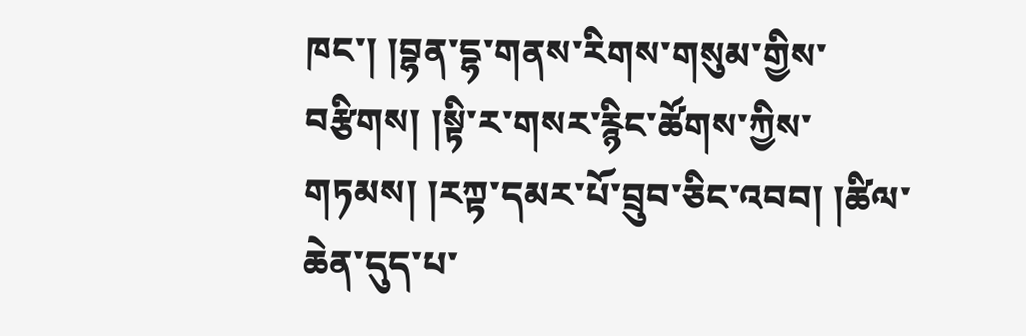ཁང་། །བྷན་དྷ་གནས་རིགས་གསུམ་གྱིས་བརྩིགས། །སྟི་ར་གསར་རྙིང་ཚོགས་ཀྱིས་གཏམས། །རཀྟ་དམར་པོ་བྲུབ་ཅིང་འབབ། །ཚིལ་ཆེན་དུད་པ་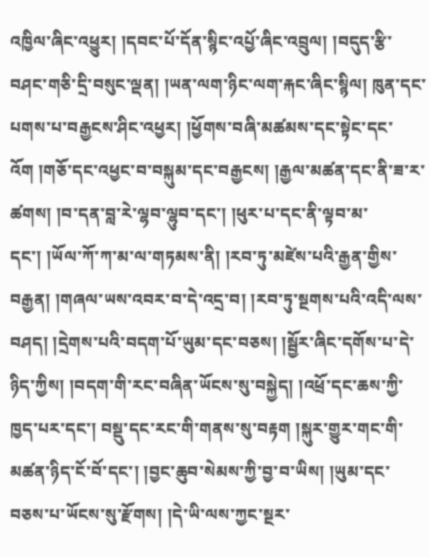འཁྱིལ་ཞིང་འཕྱུར། །དབང་པོ་དོན་སྙིང་འཔྱོ་ཞིང་འབྲུལ། །བདུད་རྩི་བཤང་གཅི་དྲི་བསུང་ལྡན། །ཡན་ལག་ཉིང་ལག་རྐང་ཞིང་སྙིལ། ཁུན་དང་པགས་པ་བརྒྱངས་ཤིང་འཕྱར། །ཕྱོགས་བཞི་མཚམས་དང་སྟེང་དང་འོག །གཅོ་དང་འཕྱང་བ་བསྐུམ་དང་བརྒྱངས། །རྒྱལ་མཚན་དང་ནི་ཟ་ར་ཚགས། །བ་དན་བླ་རེ་ལྷབ་ལྷུབ་དང་། །ཕུར་པ་དང་ནི་ལྟབ་མ་དང་། །ཡོལ་ཀོ་ཀ་མ་ལ་གཏམས་ནི། །རབ་ཏུ་མཛེས་པའི་རྒྱན་གྱིས་བརྒྱན། །གཞལ་ཡས་འབར་བ་དེ་འདྲ་བ། །རབ་ཏུ་སྔགས་པའི་འདི་ལས་བཤད། །དྲེགས་པའི་བདག་པོ་ཡུམ་དང་བཅས། །སྦྱོར་ཞིང་དགོས་པ་དེ་ཉིད་ཀྱིས། །བདག་གི་རང་བཞིན་ཡོངས་སུ་བསྐྱེད། །འཕྲོ་དང་ཆས་ཀྱི་ཁྱད་པར་དང་། བསྡུ་དང་རང་གི་གནས་སུ་བརྟག །སྐུར་གྱུར་གང་གི་མཚན་ཉིད་ངོ་བོ་དང་། །བྱང་ཆུབ་སེམས་ཀྱི་བྱ་བ་ཡིས། །ཡུམ་དང་བཅས་པ་ཡོངས་སུ་རྫོགས། །དེ་ཡི་ལས་ཀྱང་སྔར་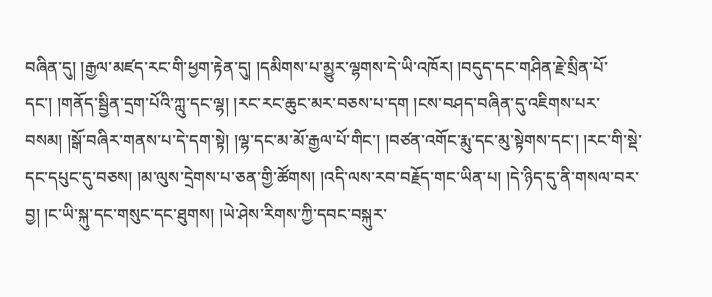བཞིན་དུ། །རྒྱལ་མཛད་རང་གི་ཕྱག་རྟེན་དུ། །དམིགས་པ་མྱུར་ལྷགས་དེ་ཡི་འཁོར། །བདུད་དང་གཤིན་རྗེ་སྲིན་པོ་དང་། །གནོད་སྦྱིན་དྲག་པོའི་ཀླུ་དང་ལྷ། །རང་རང་ཆུང་མར་བཅས་པ་དག །ངས་བཤད་བཞིན་དུ་འཇིགས་པར་བསམ། །སྒོ་བཞིར་གནས་པ་དེ་དག་སྟེ། །ལྷ་དང་མ་མོ་རྒྱལ་པོ་གིང་། །བཙན་འགོང་རྨུ་དང་མུ་སྟེགས་དང་། །རང་གི་སྡེ་དང་དཔུང་དུ་བཅས། །མ་ལུས་དྲེགས་པ་ཅན་གྱི་ཚོགས། །འདི་ལས་རབ་བརྗོད་གང་ཡིན་པ། །དེ་ཉིད་དུ་ནི་གསལ་བར་བྱ། །ང་ཡི་སྐུ་དང་གསུང་དང་ཐུགས། །ཡེ་ཤེས་རིགས་ཀྱི་དབང་བསྐུར་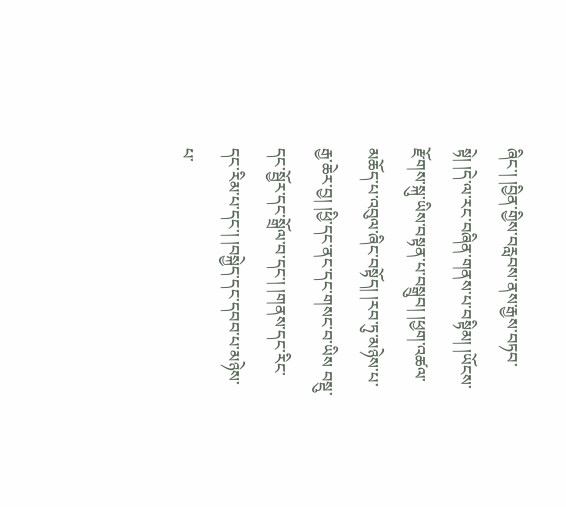ཞིང་། །བྱིན་གྱིས་བརླབས་ནས་རྒྱས་བཏབ་སྟེ། །དེ་ལ་རང་བཞིན་གནས་པ་བསྟིམ། །ཡོངས་རྫོགས་སྐུ་ཡིས་བསྟན་པ་བསྒྲུབ། །ཕྱག་འཚལ་མཆོད་པ་འབུལ་ཞིང་བསྟོད། །རབ་ཏུ་མཉེས་པ་རྒྱ་ཆེར་བྱ། །ཕྱི་དང་ནང་དང་གསང་བ་ཡིས བསྡུ་དང་སྦྱོར་དང་སྒྲོལ་བ་དང་། །གནས་དང་རིང་དང་རིམ་པ་དང་། །བསྐྱེད་དང་དབབ་པ་མཉེས་པ་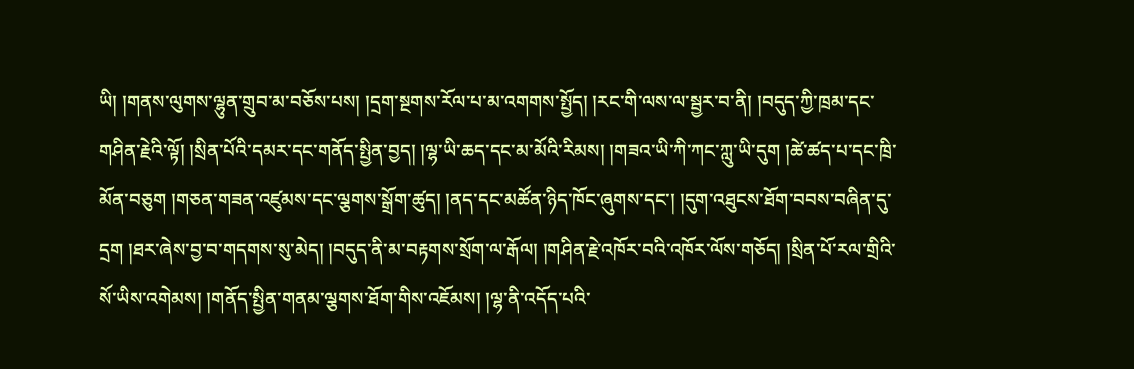ཡི། །གནས་ལུགས་ལྷུན་གྲུབ་མ་བཅོས་པས། །དྲག་སྔགས་རོལ་པ་མ་འགགས་སྤྱོད། །རང་གི་ལས་ལ་སྦྱར་བ་ནི། །བདུད་ཀྱི་ཁྲམ་དང་གཤིན་རྗེའི་ལྟོ། །སྲིན་པོའི་དམར་དང་གནོད་སྤྱིན་བྱད། །ལྷ་ཡི་ཆད་དང་མ་མོའི་རིམས། །གཟའ་ཡི་ཀི་ཀང་ཀླུ་ཡི་དུག །ཚེ་ཚད་པ་དང་ཁྲི་མོན་བཅུག །གཅན་གཟན་འཛུམས་དང་ལྕགས་སྒྲོག་ཚུད། །ནད་དང་མཚོན་ཉིད་ཁོང་ཞུགས་དང་། །དུག་འཐུངས་ཐོག་བབས་བཞིན་དུ་དྲག །ཐར་ཞེས་བྱ་བ་གདགས་སུ་མེད། །བདུད་ནི་མ་བརྟགས་སྲོག་ལ་རྒོལ། །གཤིན་རྗེ་འཁོར་བའི་འཁོར་ལོས་གཅོད། །སྲིན་པོ་རལ་གྲིའི་སོ་ཡིས་འགེམས། །གནོད་སྤྱིན་གནམ་ལྕགས་ཐོག་གིས་འཇོམས། །ལྷ་ནི་འདོད་པའི་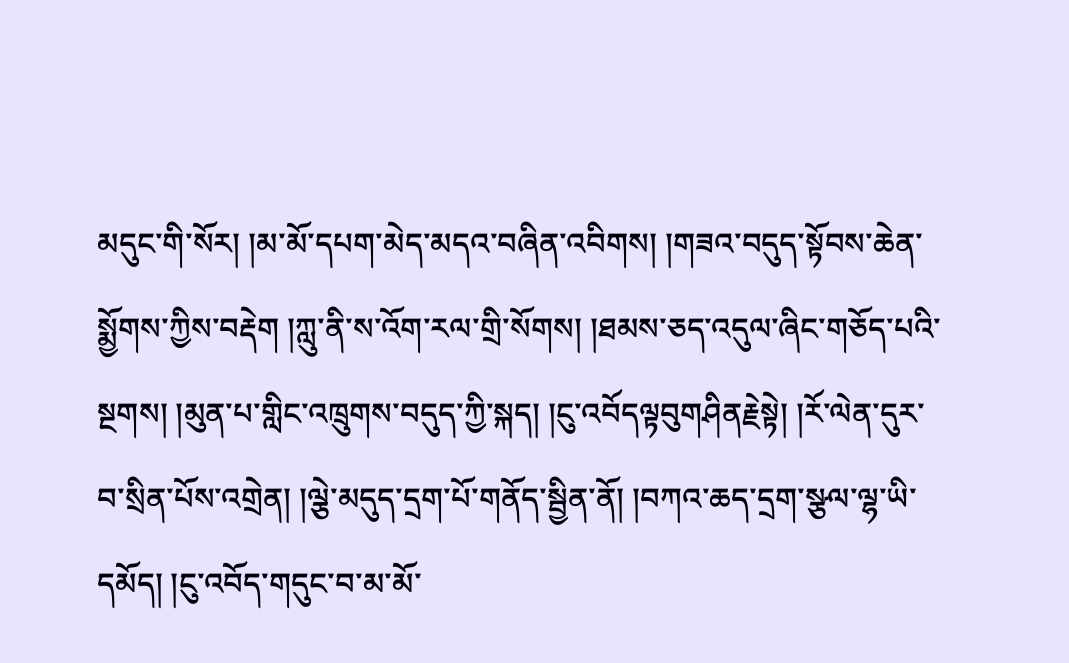མདུང་གི་སོར། །མ་མོ་དཔག་མེད་མདའ་བཞིན་འབིགས། །གཟའ་བདུད་སྟོབས་ཆེན་སྨྱོགས་ཀྱིས་བརྡེག །ཀླུ་ནི་ས་འོག་རལ་གྲི་སོགས། །ཐམས་ཅད་འདུལ་ཞིང་གཅོད་པའི་སྔགས། །མུན་པ་གླིང་འཁྲུགས་བདུད་ཀྱི་སྐད། །ངུ་འབོདལྟབུགཤིནརྗེསྟེ། །རོ་ལེན་དུར་བ་སྲིན་པོས་འགྲེན། །ལྕེ་མདུད་དྲག་པོ་གནོད་སྦྱིན་ནོ། །བཀའ་ཆད་དྲག་སྩལ་ལྷ་ཡི་དམོད། །ངུ་འབོད་གདུང་བ་མ་མོ་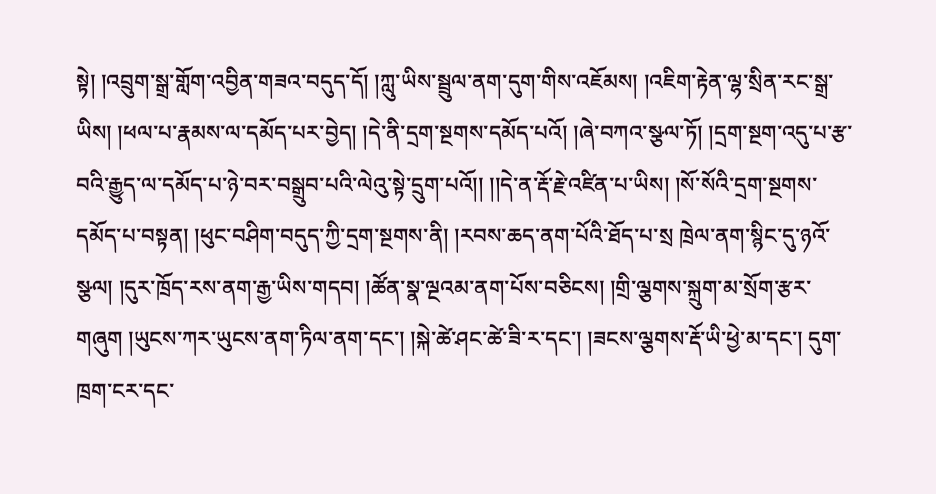སྟེ། །འབྲུག་སྒྲ་གློག་འབྱིན་གཟའ་བདུད་དོ། །ཀླུ་ཡིས་སྦྲུལ་ནག་དུག་གིས་འཇོམས། །འཇིག་རྟེན་ལྷ་སྲིན་རང་སྒྲ་ཡིས། །ཕལ་པ་རྣམས་ལ་དམོད་པར་བྱེད། །དེ་ནི་དྲག་སྔགས་དམོད་པའོ། །ཞེ་བཀའ་སྩལ་ཏོ། །དྲག་སྔག་འདུ་པ་རྩ་བའི་རྒྱུད་ལ་དམོད་པ་ཉེ་བར་བསྒྲུབ་པའི་ལེའུ་སྟེ་དྲུག་པའོ།། །།དེ་ན་རྡོ་རྗེ་འཛིན་པ་ཡིས། །སོ་སོའི་དྲག་སྔགས་དམོད་པ་བསྟན། །ཕུང་བཤིག་བདུད་ཀྱི་དྲག་སྔགས་ནི། །རབས་ཆད་ནག་པོའི་ཐོད་པ་སྲ ཁྲེལ་ནག་སྙིང་དུ་ཉའོ་སྩལ། །དུར་ཁྲོད་རས་ནག་རྒྱ་ཡིས་གདབ། །ཚོན་སྣ་ལྔའམ་ནག་པོས་བཅིངས། །གྲི་ལྕགས་སྐྲུག་མ་སྲོག་རྩར་གཞུག །ཡུངས་ཀར་ཡུངས་ནག་ཏིལ་ནག་དང་། །སྐེ་ཚེ་ཤང་ཚེ་ཟི་ར་དང་། །ཟངས་ལྕགས་རྡོ་ཡི་ཕྱེ་མ་དང་། དུག་ཁྲག་ངར་དང་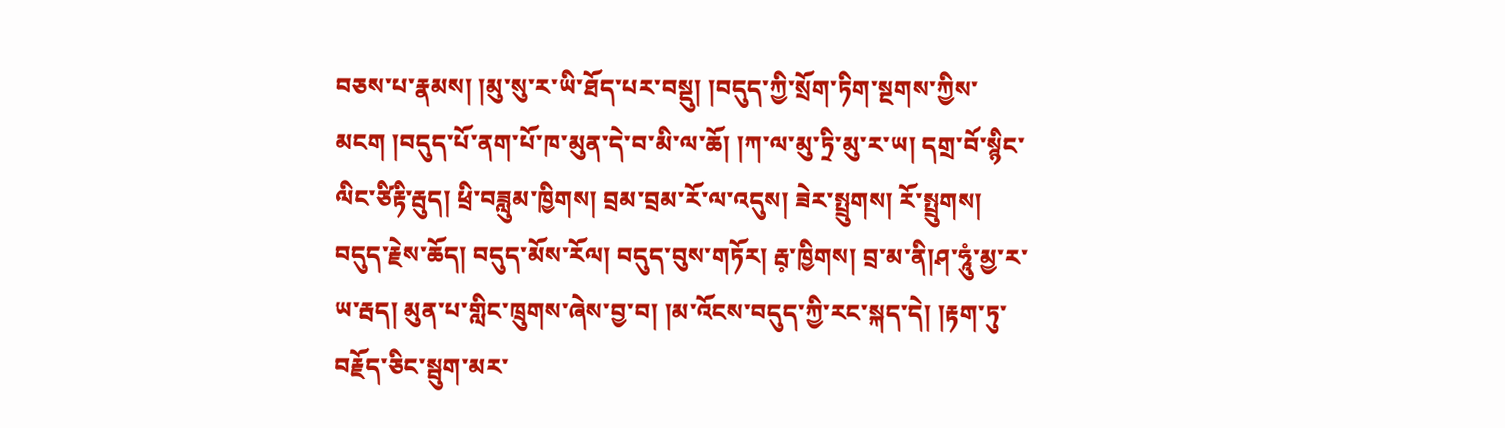བཅས་པ་རྣམས། །མུ་སུ་ར་ཡི་ཐོད་པར་བསྡུ། །བདུད་ཀྱི་སྲོག་ཏིག་སྔགས་ཀྱིས་མངག །བདུད་པོ་ནག་པོ་ཁ་མུན་དེ་བ་མི་ལ་ཆོ། །ཀ་ལ་མུ་ཏྲི་མུ་ར་ཡ། དགྲ་བོ་སྙིང་ལིང་ཙིརྟི་རྦུད། ཕྲི་བཟླུམ་ཁྱིགས། བྲམ་བྲམ་རོ་ལ་འདུས། ཟེར་སྤྲུགས། རོ་སྤྲུགས། བདུད་རྗེས་ཆོད། བདུད་མོས་རོལ། བདུད་བུས་གཏོར། རྦ༷་ཁྱིགས། བྲ་མ་ནི།ཤ་ཧཱུཾ་མྱ་ར་ཡ་རྦད། མུན་པ་གླིང་ཁྲུགས་ཞེས་བྱ་བ། །མ་འོངས་བདུད་ཀྱི་རང་སྐད་དེ། །རྟག་ཏུ་བརྗོད་ཅིང་སྦུག་མར་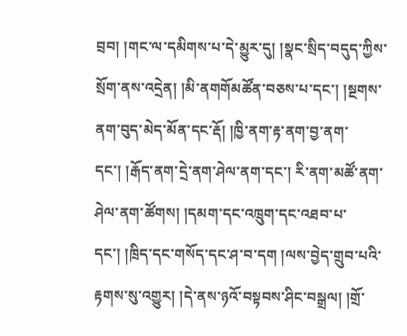བྲབ། །གང་ལ་དམིགས་པ་དེ་མྱུར་དུ། །སྣང་སྲིད་བདུད་ཀྱིས་སྲོག་ནས་འདྲེན། །མི་ནགགོམཚོན་བཅས་པ་དང་། །སྔགས་ནག་བུད་མེད་མོན་དང་རྡོ། །ཁྱི་ནག་རྟ་ནག་བྱ་ནག་དང་། །རྒོད་ནག་དྲེ་ནག་ཤེལ་ནག་དང་། རི་ནག་མཚོ་ནག་ཤེལ་ནག་ཚོགས། །དམག་དང་འཁྲུག་དང་འཐབ་པ་དང་། །ཁྲིད་དང་གསོད་དང་ཤ་བ་དག །ལས་བྱེད་གྲུབ་པའི་རྟགས་སུ་འགྱུར། །དེ་ནས་ཉའོ་བསྟབས་ཤིང་བསྒྲལ། །གྲོ་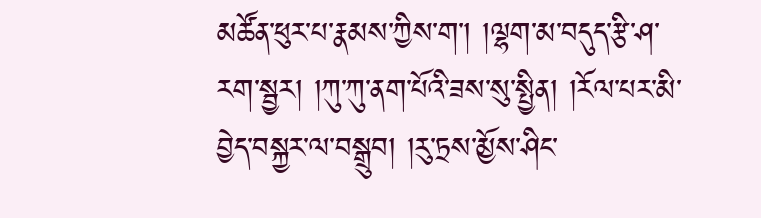མཚོན་ཕུར་པ་རྣམས་ཀྱིས་ག་། །ལྷག་མ་བདུད་རྩི་ཤ་རག་སྦྱར། །ཀུ་ཀུ་ནག་པོའི་ཟས་སུ་སྤྱིན། །རོལ་པར་མི་བྱེད་བསྐྱར་ལ་བསྒྲུབ། །རུ་ཏྲས་མྱོས་ཤིང་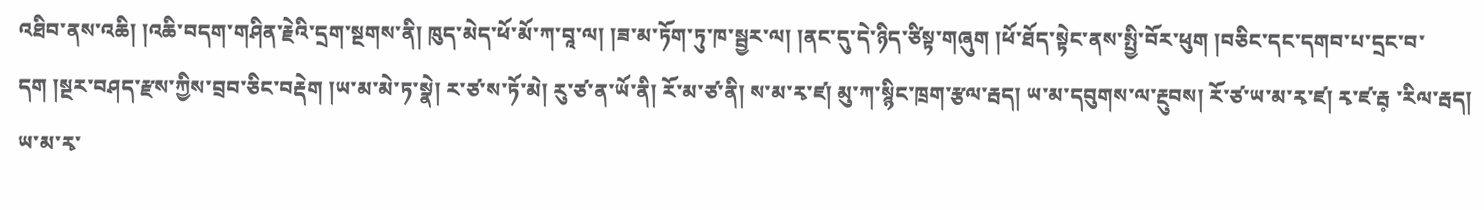འཐིབ་ནས་འཆི། །འཆི་བདག་གཤིན་རྗེའི་དྲག་སྔགས་ནི། ཁུད་མེད་ཕོ་མོ་ཀ་བཱ་ལ། །ཟ་མ་ཏོག་ཏུ་ཁ་སྦྱར་ལ། །ནང་དུ་དེ་ཉིད་ཙིསྟ་གཞུག །ཕོ་ཐོད་སྟེང་ནས་སྤྱི་བོར་ཕུག །བཅིང་དང་དགབ་པ་དྲང་བ་དག །སྔར་བཤད་རྫས་ཀྱིས་བྲབ་ཅིང་བརྡེག །ཡ་མ་མེ་ཏ་སྣེ། ར་ཙ་ས་ཏོ་མེ། རུ་ཙ་ན་ཡོ་ནི། རོ་མ་ཙ་ནི། ས་མ་རྭ་ཛ། མུ་ཀ་སྙིང་ཁྲག་རྩལ་རྦད། ཡ་མ་དབུགས་ལ་རྔུབས། རོ་ཙ་ཡ་མ་རྭ་ཛ། རྭ་ཛ་རྦ༷ ་རིལ་རྦད། ཡ་མ་རྭ་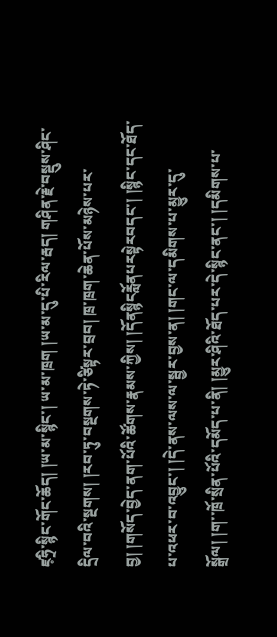ཛ༷ཧྲི་སྙིང་གོང་ཆོད། །ཡ་མ་སྙིང་། ཡ་མ་ཁྲག །ཡ་མ་དུ་པི་རིལ་རྦད། གཤིན་རྗེ་བསྡུས་ཤིང་དྲིལ་བའི་སྔགས། །རབ་ཏུ་བསྔགས་ཏེ་ཙིསྟར་བྲབ། ཁྲ་ཁྲག་ཆེན་པོས་མཉེས་པར་བྱ། །གསོད་བྱེད་ནག་པོའི་ཚོགས་རྣམས་ཀྱིས། །དོནསྙིངརློནཔརསྟེརབདང་། །སྙིང་དང་ཐོད་པ་འཕར་བ་འབྱུང་། །དེ་ནས་ལས་ལ་སྦྱར་བྱས་ན། །གང་ལ་དམིགས་པ་མྱུར་དུ་སྒྲོལ། །ག་་ཁྲོ་སྲིན་པོའི་དམོད་པ་ནི། །མྱུར་ཤིའི་ཐོད་པར་དེ་སྙིང་ནང་། །དམིགས་པ་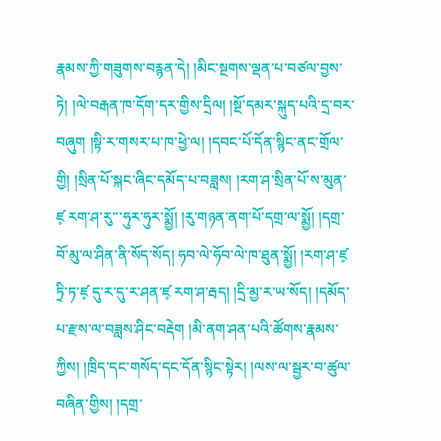རྣམས་ཀྱི་གཟུགས་བརྙན་དེ། །མིང་སྔགས་ལྡན་པ་བཙལ་བྱས་ཏེ། །ལེ་བརྒན་ཁ་དོག་དར་གྱིས་དྲིལ། །སྔོ་དམར་སྐུད་པའི་དྲ་བར་བཞུག །སྟི་ར་གསར་པ་ཁ་ཕྱེ་ལ། །དབང་པོ་དོན་སྙིང་ནང་གྲོལ་གྱི། །སྲིན་པོ་སྐང་ཞིང་དམོད་པ་བཟླས། །རག་ཤ་སྲིན་པོ་ས་མུན་ཛ༷ རག་ཤ་རུ་་་ཧུར་ཧུར་སྨྱོ། །རུ་གཉན་ནག་པོ་དགྲ་ལ་སྨྱོ། །དགྲ་བོ་མུ་ལ་ཤིན་ནི་སོད་སོད། ཧབ་ལེ་ཧོབ་ལེ་ཁ་ཐུན་སྨྱོ། །རག་ཤ་ཛ༷ ཏྲི་ཏ་ཛ༷ དུ་ར་དུ་ར་ཤན་ཛ༷ རག་ཤ་རྦད། །དྲི་མྱ་ར་ཡ་སོད། །དམོད་པ་རྫས་ལ་བཟླས་ཤིང་བརྡེག །མི་ནག་ཤན་པའི་ཚོགས་རྣམས་ཀྱིས། །ཁྲིད་དང་གསོད་དང་དོན་སྙིང་སྟེར། །ལས་ལ་སྦྱར་བ་ཚུལ་བཞིན་གྱིས། །དགྲ་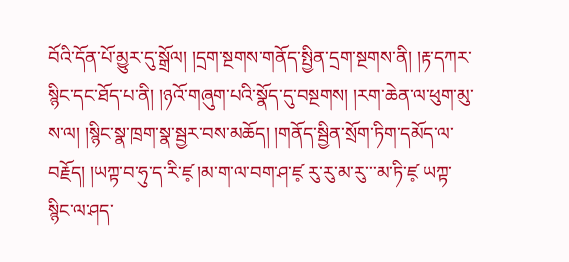བོའི་དོན་པོ་མྱུར་དུ་སྒྲོལ། །དྲག་སྔགས་གནོད་སྤྱིན་དྲག་སྔགས་ནི། །རྟ་དཀར་སྙིང་དང་ཐོད་པ་ནི། །ཉའོ་གཞུག་པའི་སྣོད་དུ་བསྔགས། །རག་ཆེན་ལ་ཕུག་མུ་ས་ལ། །སྙིང་སྣ་ཁྲག་སྣ་སྦྱར་བས་མཆོད། །གནོད་སྦྱིན་སྲོག་ཏིག་དམོད་ལ་བརྗོད། །ཡཀྟ་བ་ཧུ་ད་རི་ཛ༷ །མ་ག་ལ་བག་ཤ་ཛ༷ རུ་རུ་མ་རུ་་་མ་ཏི་ཛ༷ ཡཀྟ་སྙིང་ལ་ཤད་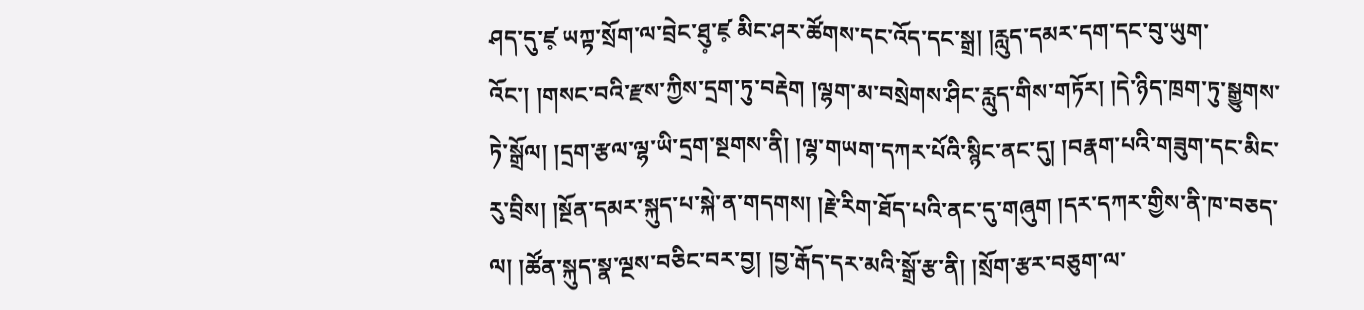ཤད་དུ་ཛ༷ ཡཀྟ་སྲོག་ལ་བྲེང་ཐུ༷་ཛ༷ མིང་ཤར་ཚོགས་དང་འོད་དང་སྒྲ། །རླུད་དམར་དག་དང་བུ་ཡུག་འོང་། །གསང་བའི་རྫས་ཀྱིས་དྲག་ཏུ་བརྡེག །ལྷག་མ་བསྲེགས་ཤིང་རླུད་གིས་གཏོར། །དེ་ཉིད་ཁྲག་ཏུ་སྒྱུགས་ཏེ་སྒྲོལ། །དྲག་རྩལ་ལྷ་ཡི་དྲག་སྔགས་ནི། །ལྷ་གཡག་དཀར་པོའི་སྙིང་ནང་དུ། །བརྣག་པའི་གཟུག་དང་མིང་རུ་བྲིས། །སྔོན་དམར་སྐུད་པ་སྐེ་ན་གདགས། །རྗེ་རིག་ཐོད་པའི་ནང་དུ་གཞུག །དར་དཀར་གྱིས་ནི་ཁ་བཅད་ལ། །ཚོན་སྐུད་སྣ་ལྔས་བཅིང་བར་བྱ། །བྱ་རྒོད་དར་མའི་སྒྲོ་རྩ་ནི། །སྲོག་རྩར་བཅུག་ལ་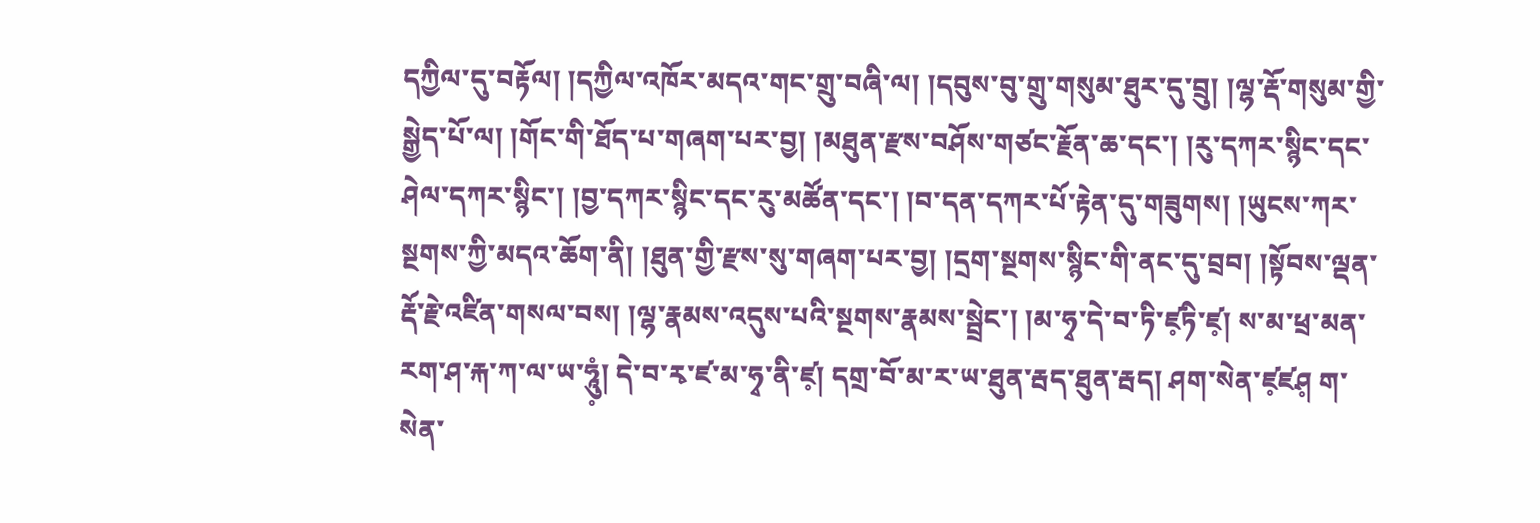དཀྱིལ་དུ་བརྟོལ། །དཀྱིལ་འཁོར་མདའ་གང་གྲུ་བཞི་ལ། །དབུས་བུ་གྲུ་གསུམ་ཐུར་དུ་བྲུ། །ལྷ་རྡོ་གསུམ་གྱི་སྒྱེད་པོ་ལ། །གོང་གི་ཐོད་པ་གཞག་པར་བྱ། །མཐུན་རྫས་བཤོས་གཙང་རྗོན་ཆ་དང་། །རུ་དཀར་སྙིང་དང་ཤེལ་དཀར་སྙིང་། །བྱ་དཀར་སྙིང་དང་རུ་མཚོན་དང་། །བ་དན་དཀར་པོ་རྟེན་དུ་གཟུགས། །ཡུངས་ཀར་སྔགས་ཀྱི་མདའ་ཆོག་ནི། །ཐུན་གྱི་རྫས་སུ་གཞག་པར་བྱ། །དྲག་སྔགས་སྙིང་གི་ནང་དུ་བྲབ། །སྟོབས་ལྡན་རྡོ་རྗེ་འཛིན་གསལ་བས། །ལྷ་རྣམས་འདུས་པའི་སྔགས་རྣམས་སྦྲེང་། །མ་ཧྭ་དེ་བ་ཏི་ཛ༷ཏི་ཛ༷། ས་མ་ཕྲ་མན་རག་ཤ་རྐ་ཀ་ལ་ཡ་ཧཱུཾ༷། དེ་བ་རྭ་ཛ་མ་ཧྭ་ནི་ཛ༷། དགྲ་བོ་མ་ར་ཡ་ཐུན་རྦད་ཐུན་རྦད། ཤག་སེན་ཛ༷ཛཤ༷ ག་སེན་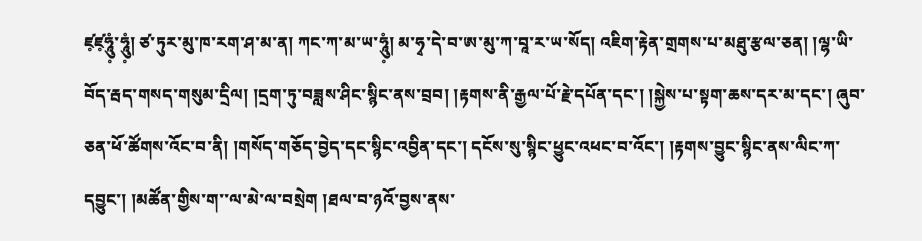ཛ༷ཛ༷ཧཱུཾ༷་ཧཱུཾ༷། ཙ་ཏུར་མུ་ཁ་རག་ཤ་མ་ན། ཀང་ཀ་མ་ཡ་ཧཱུཾ༷། མ་ཧྭ་དེ་བ་ཨ་མུ་ཀ་བཱ་ར་ཡ་སོད། འཇིག་རྟེན་གྲགས་པ་མཐུ་རྩལ་ཅན། །ལྷ་ཡི་བོད་རྦད་གསད་གསུམ་དྲིལ། །དྲག་ཏུ་བཟླས་ཤིང་སྙིང་ནས་བྲབ། །རྟགས་ནི་རྒྱལ་པོ་རྗེ་དཔོན་དང་། །སྐྱེས་པ་སྟག་ཆས་དར་མ་དང་། ཞུབ་ཅན་ཕོ་ཚོགས་འོང་བ་ནི། །གསོད་གཅོད་བྱེད་དང་སྙིང་འབྱིན་དང་། དངོས་སུ་སྙིང་ཕྱུང་འཕང་བ་འོང་། །རྟགས་བྱུང་སྙིང་ནས་ལིང་ཀ་དབྱུང་། །མཚོན་གྱིས་ག་་ལ་མེ་ལ་བསྲེག །ཐལ་བ་ཉའོ་བྱས་ནས་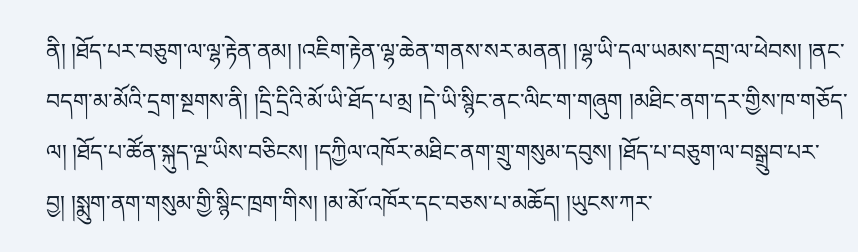ནི། །ཐོད་པར་བཅུག་ལ་ལྷ་རྟེན་ནམ། །འཇིག་རྟེན་ལྷ་ཆེན་གནས་སར་མནན། །ལྷ་ཡི་དལ་ཡམས་དགྲ་ལ་ཕེབས། །ནང་བདག་མ་མོའི་དྲག་སྔགས་ནི། །དྲི་དྲིའི་མོ་ཡི་ཐོད་པ་མྲ །དེ་ཡི་སྙིང་ནང་ལིང་ག་གཞུག །མཐིང་ནག་དར་གྱིས་ཁ་གཅོད་ལ། །ཐོད་པ་ཚོན་སྐུད་ལྔ་ཡིས་བཅིངས། །དཀྱིལ་འཁོར་མཐིང་ནག་གྲུ་གསུམ་དབུས། །ཐོད་པ་བཅུག་ལ་བསྒྲུབ་པར་བྱ། །སྨུག་ནག་གསུམ་གྱི་སྙིང་ཁྲག་གིས། །མ་མོ་འཁོར་དང་བཅས་པ་མཆོད། །ཡུངས་ཀར་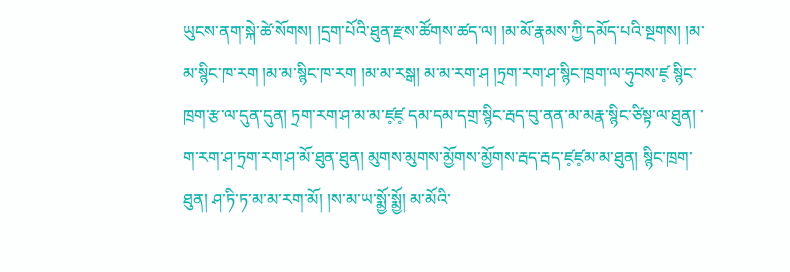ཡུངས་ནག་སྐེ་ཚེ་སོགས། །དྲག་པོའི་ཐུན་རྫས་ཚོགས་ཚད་ལ། །མ་མོ་རྣམས་ཀྱི་དམོད་པའི་སྔགས། །མ་མ་སྙིང་ཁ་རག །མ་མ་སྙིང་ཁ་རག །མ་མ་རསྒ། མ་མ་རག་ཤ །ཏྲག་རག་ཤ་སྙིང་ཁྲག་ལ་ཧུབས་ཛ༷ སྙིང་ཁྲག་རྩ་ལ་དུན་དུན། ཏྲག་རག་ཤ་མ་མ་ཛ༷ཛ༷ དམ་དམ་དགྲ་སྙིང་རྦད་བུ་ནན་མ་མརྣ་སྙིང་ཙིསྟ་ལ་ཐུན། ་ག་རག་ཤ་ཏྲག་རག་ཤ་མོ་ཐུན་ཐུན། མུགས་མུགས་མྱོགས་མྱོགས་རྦད་རྦད་ཛ༷ཛ༷མ་མ་ཐུན། སྙིང་ཁྲག་ཐུན། ཤ་ཏི་ཏ་མ་མ་རག་མོ། །ས་མ་ཡ་སྨྱོ་སྨྱོ། མ་མོའི་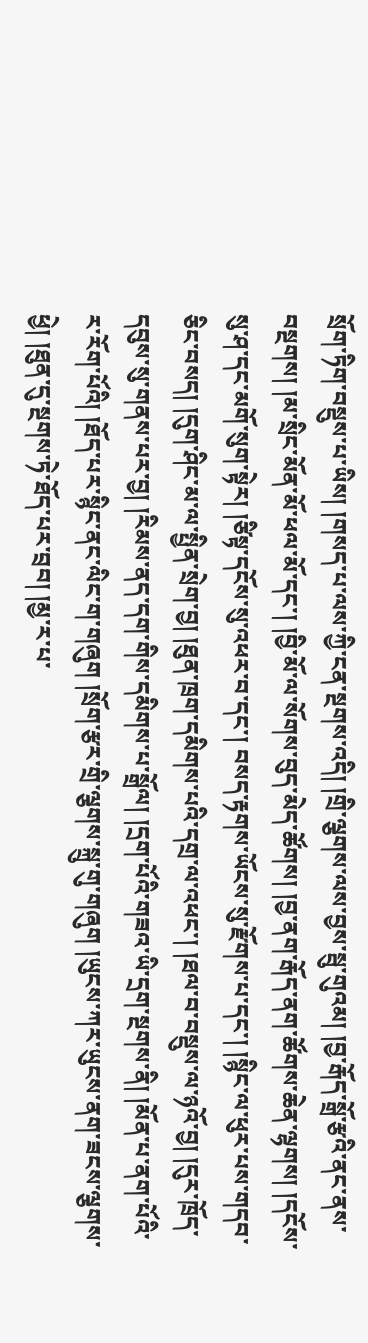སྲོག་ཏིག་བསྡུས་པ་ཡིས། །གསད་པ་ལས་ཀྱི་ངན་སྔགས་འདི། །གྲི་ལྕགས་ལས་བྱས་སྦུ་གུའམ། །བྱ་རྒོད་སྒྲོ་རྩའི་ནང་ནས་བསྔགས། །མ་སྲིང་མོན་མོ་ཕལ་མོ་དང་། །བྱི་མོ་ལ་སོགས་བུད་མེད་ཚོགས། །བྱ་ནག་རྒོད་ནག་ཚོགས་ཆེན་ལྷགས། །དངོས་སུ་ཤ་དང་མགོ་སུག་སྟེར། །ཙིསྟ་དངོས་སུ་འཕར་བ་དང་། བསད་རྟགས་ཡོངས་སུ་རྫོགས་པ་དང་། །སྙིང་ལ་ཕུར་པས་གདབ་ཅིང་བསད། །དུག་ཤིང་མ་ལ་སྤྱིན་སྲེག་བྱ། །ཐུན་ཁྲག་དམིགས་པའི་དགྲ་ལ་འཕང་། །ཐལ་བ་བསྡུས་ལ་ཉའོ་བྱ། །དུར་ཁྲོད་དབུས་སུ་གནས་པར་བྱ། །རིམས་ནད་དག་གིས་དམིགས་པ་སྒྲོལ། །དྲག་པོའི་གཟའ་ཡི་དྲག་སྔགས་ནི། །མོན་པ་ནག་པོའི་ར་རོག་པོའི། །ཐོད་པར་སྙིང་ནང་ལིང་ག་གཞུག །སྲོག་རྩར་གྲི་ལྕགས་སྐྲུ་གུ་གཞུག །ཡུངས་ཀར་ཡུངས་ནག་ཟངས་ལྕགས་ཕྱེ། །ཐུན་དུ་སྔགས་ཏེ་ཐོད་པར་བྲབ། །མྱ་ར་པ་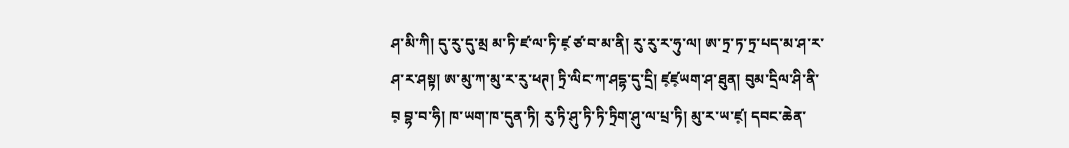ཤ་མི་ཀི། དུ་རུ་དུ་མྲ མ་ཏི་ཛ་ལ་ཏི་ཛ༷ ཙ་བ་མ་ནི། རུ་རུ་ར་ཧུ་ལ། ཨ་ཏྲ་ཏ་ཏྲ་པད་མ་ཤ་ར་ཤ་ར་ཤསྟ། ཨ་མུ་ཀ་མུ་ར་རུ་ཕཊ། ཏྲི་ལིང་ཀ་ཤདྷ་དུ་དྲི། ཛ༷ཛ༷ཡག་ཤ་ཐུན། བུམ་དྲིལ་ཤི་ནི་བ༷ བྷ་བ་ཧི། ཁ་ཡག་ཁ་དུན་ཏི། རུ་ཏི་ཤུ་ཏི་ཏི་ཏྲིག་ཤུ་ལ་པྲ་ཏི། མུ་ར་ཡ་ཛ༷། དབང་ཆེན་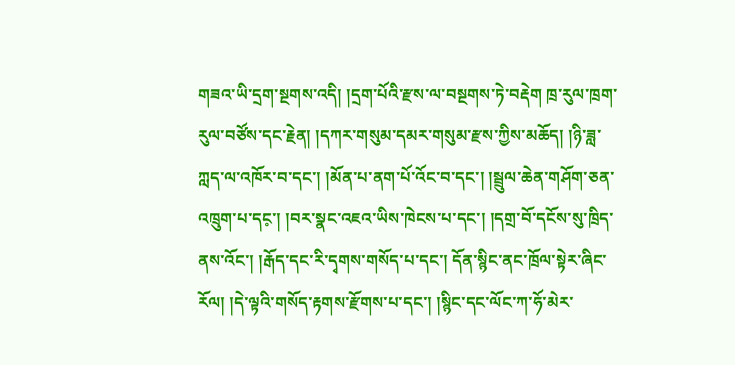གཟའ་ཡི་དྲག་སྔགས་འདི། །དྲག་པོའི་རྫས་ལ་བསྔགས་ཏེ་བརྡེག ཁྲ་རུལ་ཁྲག་རུལ་བཙོས་དང་རྗེན། །དཀར་གསུམ་དམར་གསུམ་རྫས་ཀྱིས་མཆོད། །ཉི་ཟླ་ཀླད་ལ་འཁོར་བ་དང་། །མོན་པ་ནག་པོ་འོང་བ་དང་། །སྦྲུལ་ཆེན་གཤོག་ཅན་འཁྲུག་པ་དང༷་། །བར་སྣང་འཇའ་ཡིས་ཁེངས་པ་དང་། །དགྲ་བོ་དངོས་སུ་ཁྲིད་ནས་འོང་། །རྒོད་དང་རི་དྭགས་གསོད་པ་དང་། དོན་སྙིང་ནང་ཁྲོལ་སྟེར་ཞིང་རོལ། །དེ་ལྟའི་གསོད་རྟགས་རྫོགས་པ་དང་། །སྙིང་དང་ལོང་ཀ་ཧོ་མེར་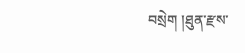བསྲེག །ཐུན་རྫས་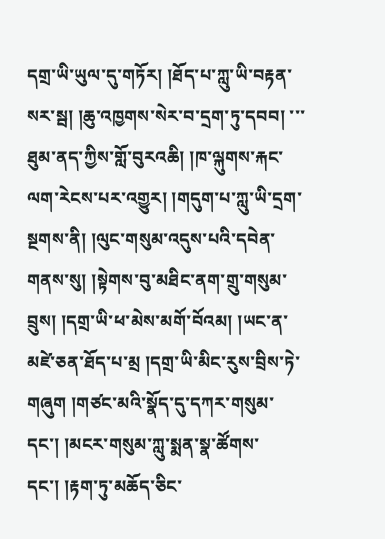དགྲ་ཡི་ཡུལ་དུ་གཏོར། །ཐོད་པ་ཀླུ་ཡི་བརྟན་སར་སྦ། །ཆུ་འཁྱགས་སེར་བ་དྲག་ཏུ་དབབ། ་་་ཐུམ་ནད་ཀྱིས་གློ་བུརའཆི། །ཁ་ལྐུགས་རྐང་ལག་རེངས་པར་འགྱུར། །གདུག་པ་ཀླུ་ཡི་དྲག་སྔགས་ནི། །ལུང་གསུམ་འདུས་པའི་དབེན་གནས་སུ། །སྟེགས་བུ་མཐིང་ནག་གྲུ་གསུམ་བྲུས། །དགྲ་ཡི་ཕ་མེས་མགོ་བོའམ། །ཡང་ན་མཛེ་ཅན་ཐོད་པ་མྲ །དགྲ་ཡི་མིང་རུས་བྲིས་ཏེ་གཞུག །གཙང་མའི་སྣོད་དུ་དཀར་གསུམ་དང་། །མངར་གསུམ་ཀླུ་སྨན་སྣ་ཚོགས་དང་། །རྟག་ཏུ་མཆོད་ཅིང་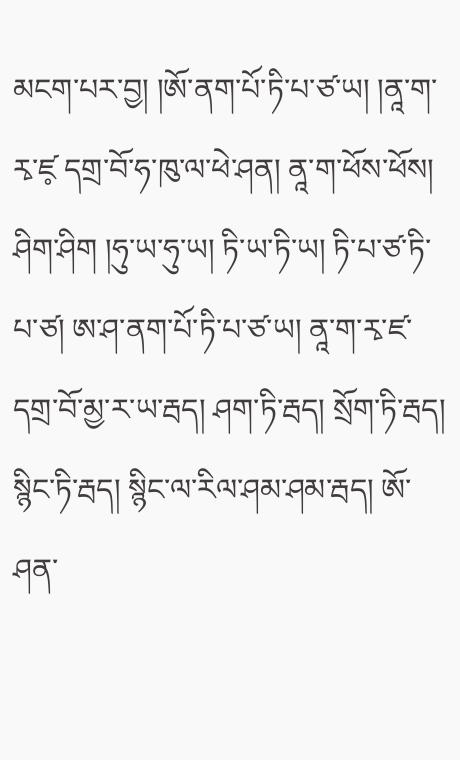མངག་པར་བྱ། །ཨོ་ནག་པོ་ཏི་པ་ཙ་ཡ། །ནཱ་ག་རྭ་ཛ༷ དགྲ་བོ་ཧ་ཁུ་ལ་ཕེ་ཤན། ནཱ་ག་ཕོས་ཕོས། ཤིག་ཤིག །ཧུ་ཡ་ཧུ་ཡ། ཏི་ཡ་ཏི་ཡ། ཏི་པ་ཙ་ཏི་པ་ཙ། ཨ་ཤ་ནག་པོ་ཏི་པ་ཙ་ཡ། ནཱ་ག་རྭ་ཛ་དགྲ་བོ་མྱ་ར་ཡ་རྦད། ཤག་ཏི་རྦད། སྲོག་ཏི་རྦད། སྙིང་ཏི་རྦད། སྙིང་ལ་རིལ་ཤམ་ཤམ་རྦད། ཨོ་ཤན་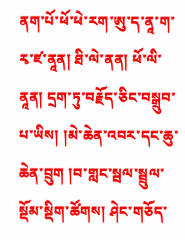ནག་པོ་ཕོ་ཕེ་རག་ཨུ་ད་ནཱ་ག་རྭ་ཛ་ནཱན། ཐི་ལེ་ནན། ཕོ་ལི་ནཱན། དྲག་ཏུ་བརྗོད་ཅིང་བསྒྲུབ་པ་ཡིས། །མེ་ཆེན་འབར་དང་ཆུ་ཆེན་བྲུག །བ་གླང་སྦལ་སྦྲུལ་སྡོམ་སྡིག་ཚོགས། ཤེང་གཅོད་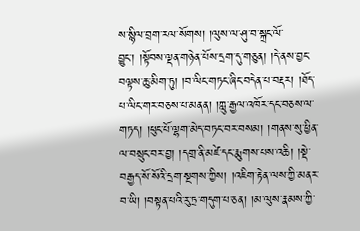ས་སྙིལ་བྲག་རལ་སོགས། །ལུས་ལ་ཤུ་བ་སྐྲང་ལོ་བྱུང་། །སྟོབས་ལྡན་གཉེན་པོས་དྲག་དུ་གཅུན། །དེ་ནས་བྱང་བལྟས་ཆུ་མིག་ཏུ། །བ་ལིང་གཏང་ཞིང་བདེན་པ་བརྡར། །ཐོད་པ་ལིང་གར་བཅས་པ་མནན། །ཀླུ་རྒྱལ་འཁོར་དང་བཅས་ལ་གཏད། །ཕུང་པོ་ལྷག་མེད་བཏང་བར་བསམ། །གནས་སུ་ཕྱིན་ལ་བསྲུང་བར་བྱ། །དགྲ་ནི་མཛེ་དང་རྨུགས་པས་འཆི། །སྡེ་བརྒྱད་སོ་སོའི་དྲག་སྔགས་ཀྱིས། །འཇིག་རྟེན་ལས་ཀྱི་མནར་བ་ཡི། །བསྟན་པའི་རུ་ཏྲ་གདུག་པ་ཅན། །མ་ལུས་རྣམས་ཀྱི་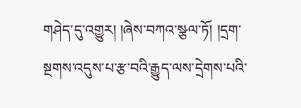གཤེད་དུ་འགྱུར། །ཞེས་བཀའ་སྩལ་ཏོ། །དྲག་སྔགས་འདུས་པ་རྩ་བའི་རྒྱུད་ལས་དྲེགས་པའི་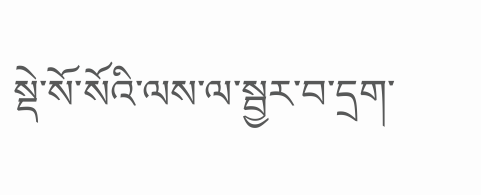སྡེ་སོ་སོའི་ལས་ལ་སྦྱར་བ་དྲག་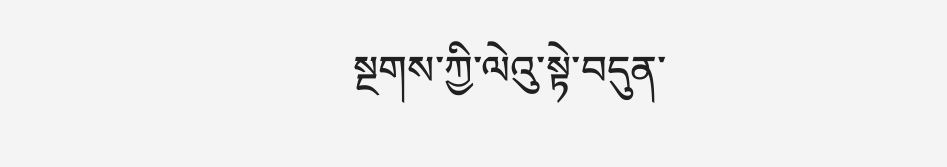སྔགས་ཀྱི་ལེའུ་སྟེ་བདུན་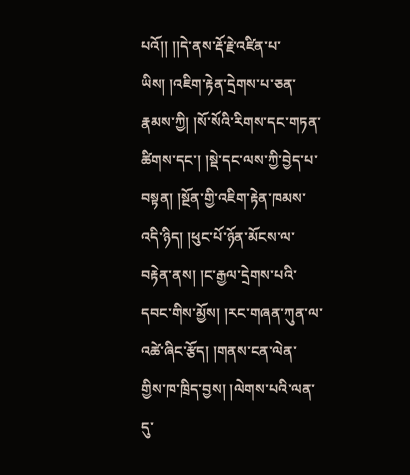པའོ།། །།དེ་ནས་རྡོ་རྗེ་འཛིན་པ་ཡིས། །འཇིག་རྟེན་དྲེགས་པ་ཅན་རྣམས་ཀྱི། །སོ་སོའི་རིགས་དང་གཏན་ཚིགས་དང་། །སྡེ་དང་ལས་ཀྱི་བྱེད་པ་བསྟན། །སྔོན་གྱི་འཇིག་རྟེན་ཁམས་འདི་ཉིད། །ཕུང་པོ་ཉོན་མོངས་ལ་བརྟེན་ནས། །ང་རྒྱལ་དྲེགས་པའི་དབང་གིས་མྱོས། །རང་གཞན་ཀུན་ལ་འཚེ་ཞིང་རྩོད། །གནས་ངན་ལེན་གྱིས་ཁ་ཁྲིད་བྱས། །ལེགས་པའི་ལན་དུ་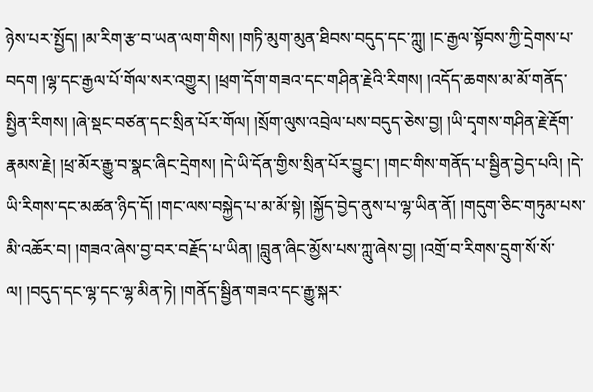ཉེས་པར་སྤྱོད། །མ་རིག་རྩ་བ་ཡན་ལག་གིས། །གཏི་མུག་མུན་ཐིབས་བདུད་དང་ཀླུ། །ང་རྒྱལ་སྟོབས་ཀྱི་དྲེགས་པ་བདག །ལྷ་དང་རྒྱལ་པོ་གོལ་སར་འགྱུར། །ཕྲག་དོག་གཟའ་དང་གཤིན་རྗེའི་རིགས། །འདོད་ཆགས་མ་མོ་གནོད་སྤྱིན་རིགས། །ཞེ་སྡང་བཙན་དང་སྲིན་པོར་གོལ། །སྲོག་ལུས་འབྲེལ་པས་བདུད་ཅེས་བྱ། །ཡི་དྭགས་གཤིན་རྗེ་རྡོག་རྣམས་རྗེ། །ཕྲ་མོར་རྒྱུ་བ་སྣང་ཞིང་དྲེགས། །དེ་ཡི་དོན་གྱིས་སྲིན་པོར་བྱུང་། །གང་གིས་གནོད་པ་སྦྱིན་བྱེད་པའི། །དེ་ཡི་རིགས་དང་མཚན་ཉིད་དོ། །གང་ལས་བསྐྱེད་པ་མ་མོ་སྟེ། །སྐྱོད་བྱེད་ནུས་པ་ལྷ་ཡིན་ནོ། །གདུག་ཅིང་གཏུམ་པས་མི་འཆོར་བ། །གཟའ་ཞེས་བྱ་བར་བརྗོད་པ་ཡིན། །བླུན་ཞིང་མྱོས་པས་ཀླུ་ཞེས་བྱ། །འགྲོ་བ་རིགས་དྲུག་སོ་སོ་ལ། །བདུད་དང་ལྷ་དང་ལྷ་མིན་ཏེ། །གནོད་སྦྱིན་གཟའ་དང་རྒྱུ་སྐར་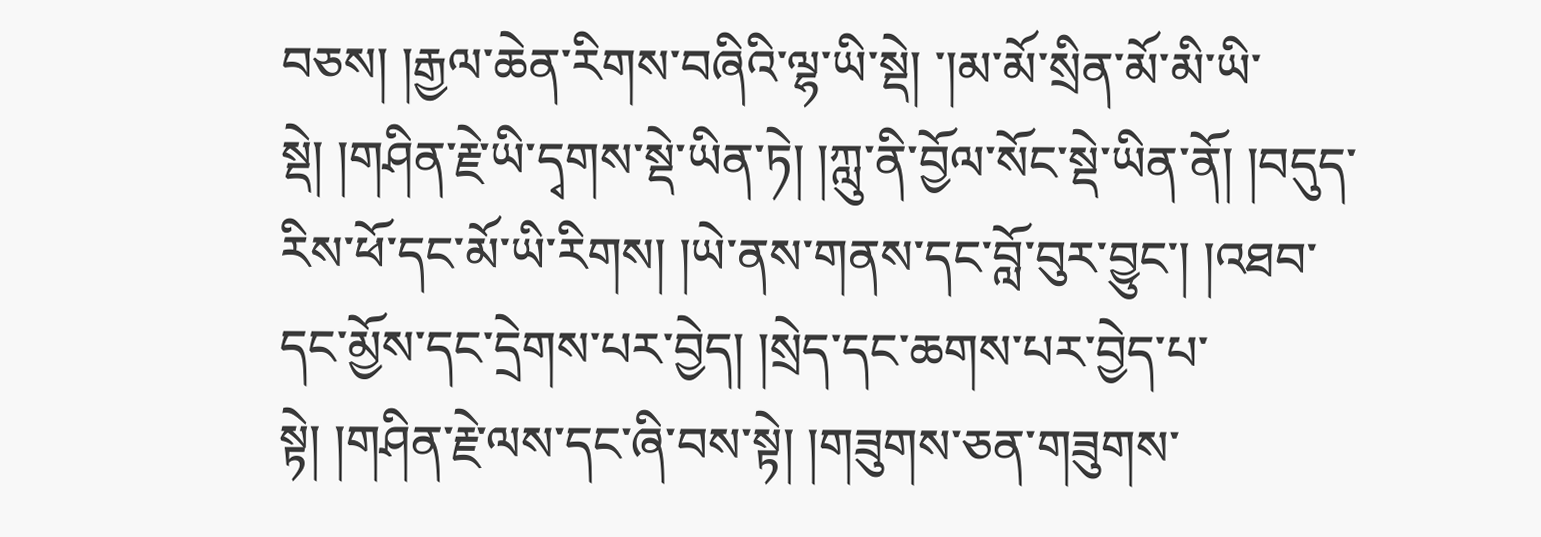བཅས། །རྒྱལ་ཆེན་རིགས་བཞིའི་ལྷ་ཡི་སྡེ། ་།མ་མོ་སྲིན་མོ་མི་ཡི་སྡེ། །གཤིན་རྗེ་ཡི་དྭགས་སྡེ་ཡིན་ཏེ། །ཀླུ་ནི་བྱོལ་སོང་སྡེ་ཡིན་ནོ། །བདུད་རིས་ཕོ་དང་མོ་ཡི་རིགས། །ཡེ་ནས་གནས་དང་བློ་བུར་བྱུང་། །འཐབ་དང་མྱོས་དང་དྲེགས་པར་བྱེད། །སྲེད་དང་ཆགས་པར་བྱེད་པ་སྟེ། །གཤིན་རྗེ་ལས་དང་ཞི་བས་སྟེ། །གཟུགས་ཅན་གཟུགས་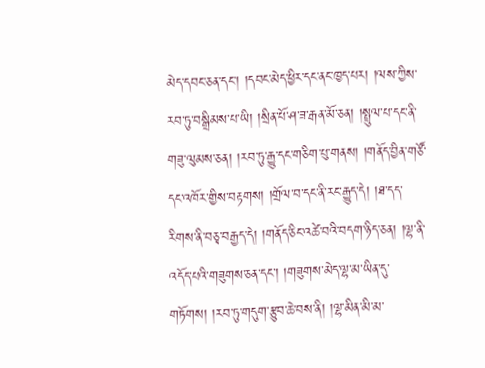མེད་དབང་ཅན་དང་། །དབང་མེད་ཕྱིར་དང་ནང་ཁྱད་པར། །ལས་ཀྱིས་རབ་ཏུ་བསྒྲིམས་པ་ཡི། །སྲིན་པོ་ཤ་ཟ་རྒན་མོ་ཅན། །སྤྲུལ་པ་དང་ནི་གཟུ་ལུམས་ཅན། །རབ་ཏུ་རྒྱུ་དང་གཅིག་པུ་གནས། །གནོད་བྱིན་གཙོ་དང་འཁོར་གྱིས་བརྟགས། །གྲོལ་བ་དང་ནི་རང་རྒྱུད་དེ། །ཐ་དད་རིགས་ནི་བཅྭ་བརྒྱད་དེ། །གནོད་ཅིང་འཚེ་བའི་བདག་ཉིད་ཅན། །ལྷ་ནི་འདོད་པའི་གཟུགས་ཅན་དང་། །གཟུགས་མེད་ལྷ་མ་ཡིན་དུ་གཏོགས། །རབ་ཏུ་གདུག་རྩུབ་ཆེ་བས་ནི། །ལྷ་མིན་མི་མ་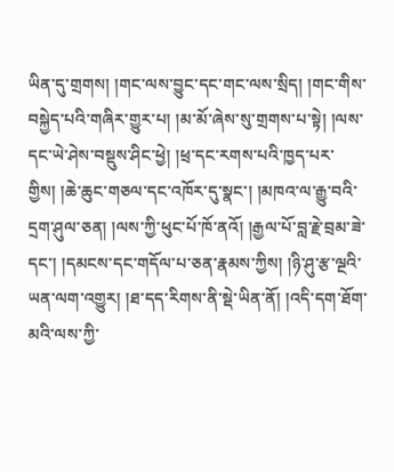ཡིན་དུ་གྲགས། །གང་ལས་བྱུང་དང་གང་ལས་སྲིད། །གང་གིས་བསྐྱེད་པའི་གཞིར་གྱུར་པ། །མ་མོ་ཞེས་སུ་གྲགས་པ་སྟེ། །ལས་དང་ཡེ་ཤེས་བསྡུས་ཤིང་ཕྱེ། །ཕྲ་དང་རགས་པའི་ཁྱད་པར་གྱིས། །ཆེ་ཆུང་གཅལ་དང་འཁོར་དུ་སྣང་། །མཁའ་ལ་རྒྱུ་བའི་དྲག་ཤུལ་ཅན། །ལས་ཀྱི་ཕུང་པོ་ཁོ་ནའོ། །རྒྱལ་པོ་བླ་རྗེ་བྲམ་ཟེ་དང་། །དམངས་དང་གདོལ་པ་ཅན་རྣམས་ཀྱིས། །ཉི་ཤུ་རྩ་ལྔའི་ཡན་ལག་འགྱུར། །ཐ་དད་རིགས་ནི་སྡེ་ཡིན་ནོ། །འདི་དག་ཐོག་མའི་ལས་ཀྱི་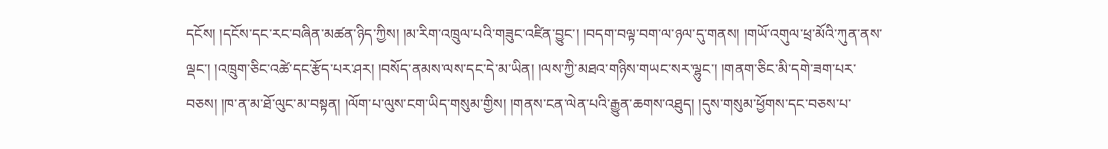དངོས། །དངོས་དང་རང་བཞིན་མཚན་ཉིད་ཀྱིས། །མ་རིག་འཁྲུལ་པའི་གཟུང་འཛིན་བྱུང་། །བདག་བལྟ་བག་ལ་ཉལ་དུ་གནས། །གཡོ་འགུལ་ཕྲ་མོའི་ཀུན་ནས་ལྡང་། །འཁྲུག་ཅིང་འཚེ་དང་རྩོད་པར་ཤར། །བསོད་ནམས་ལས་དང་དེ་མ་ཡིན། །ལས་ཀྱི་མཐའ་གཉིས་གཡང་སར་ལྷུང་། །གནག་ཅིང་མི་དགེ་ཟག་པར་བཅས། །ཁ་ན་མ་ཐོ་ལུང་མ་བསྟན། །ལོག་པ་ལུས་ངག་ཡིད་གསུམ་གྱིས། །གནས་ངན་ལེན་པའི་རྒྱུན་ཆགས་འཐུད། །དུས་གསུམ་ཕྱོགས་དང་བཅས་པ་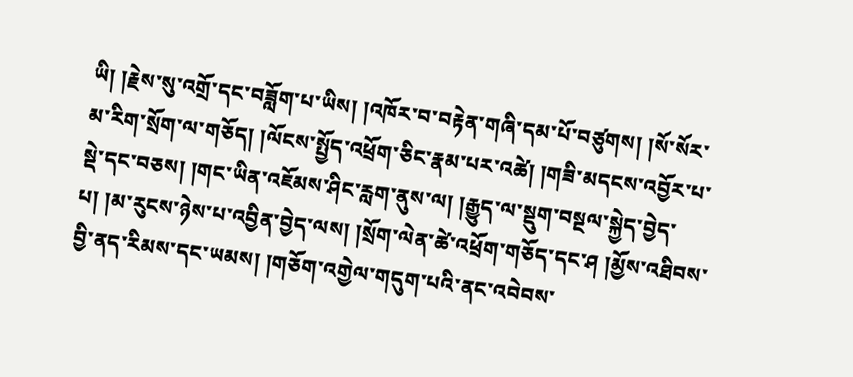ཡི། །རྗེས་སུ་འགྲོ་དང་བཟློག་པ་ཡིས། །འཁོར་བ་བརྟེན་གཞི་དམ་པོ་བཙུགས། །སོ་སོར་མ་རིག་སྲོག་ལ་གཅོད། །ལོངས་སྤྱོད་འཕྲོག་ཅིང་རྣམ་པར་འཚེ། །གཟི་མདངས་འབྱོར་པ་སྡེ་དང་བཅས། །གང་ཡིན་འཇོམས་ཤིང་རླག་ནུས་ལ། །རྒྱུད་ལ་སྡུག་བསྔལ་སྐྱེད་བྱེད་པ། །མ་རུངས་ཉེས་པ་འབྱིན་བྱེད་ལས། །སྲོག་ལེན་ཚེ་འཕྲོག་གཅོད་དང་ཤ །མྱོས་འཐིབས་བྱི་ནད་རིམས་དང་ཡམས། །གཅོག་འགྱེལ་གདུག་པའི་ནང་འབེབས་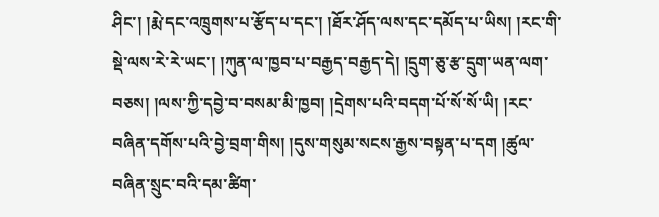ཤིང་། །རྨེ་དང་འཁྲུགས་པ་རྩོད་པ་དང་། །ཐོར་ཤོད་ལས་དང་དམོད་པ་ཡིས། །རང་གི་སྡེ་ལས་རེ་རེ་ཡང་། །ཀུན་ལ་ཁྱབ་པ་བརྒྱད་བརྒྱད་དེ། །དྲུག་ཅུ་རྩ་དྲུག་ཡན་ལག་བཅས། །ལས་ཀྱི་དབྱེ་བ་བསམ་མི་ཁྱབ། །དྲེགས་པའི་བདག་པོ་སོ་སོ་ཡི། །རང་བཞིན་དགོས་པའི་བྱེ་བྲག་གིས། །དུས་གསུམ་སངས་རྒྱས་བསྟན་པ་དག །ཚུལ་བཞིན་སྲུང་བའི་དམ་ཚིག་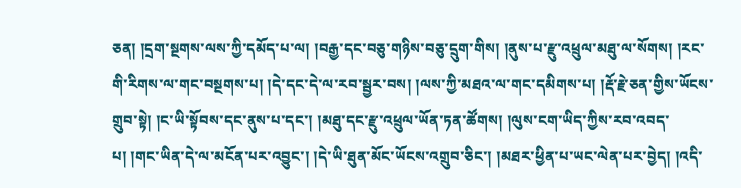ཅན། །དྲག་སྔགས་ལས་ཀྱི་དམོད་པ་ལ། །བརྒྱ་དང་བཅུ་གཉིས་བཅུ་དྲུག་གིས། །ནུས་པ་རྫུ་འཕྲུལ་མཐུ་ལ་སོགས། །རང་གི་རིགས་ལ་གང་བསྔགས་པ། །དེ་དང་དེ་ལ་རབ་སྦྱར་བས། །ལས་ཀྱི་མཐའ་ལ་གང་དམིགས་པ། །རྡོ་རྗེ་ཅན་གྱིས་ཡོངས་གྲུབ་སྟེ། །ང་ཡི་སྟོབས་དང་ནུས་པ་དང་། །མཐུ་དང་རྫུ་འཕྲུལ་ཡོན་ཏན་ཚོགས། །ལུས་ངག་ཡིད་ཀྱིས་རབ་འབད་པ། །གང་ཡིན་དེ་ལ་མངོན་པར་འབྱུང་། །དེ་ཡི་ཐུན་མོང་ཡོངས་འགྲུབ་ཅིང་། །མཐར་ཕྱིན་པ་ཡང་ལེན་པར་བྱེད། །འདི་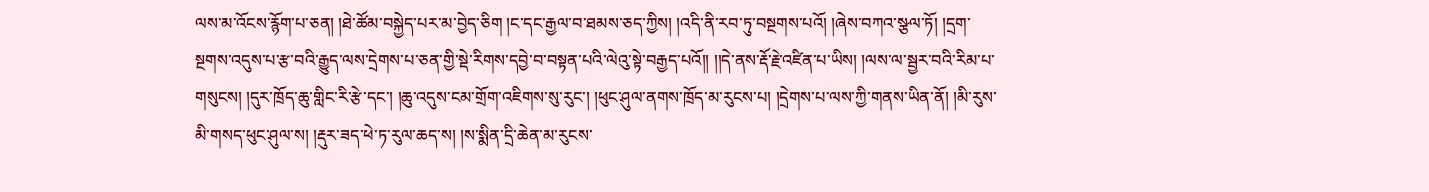ལས་མ་འོངས་རྙོག་པ་ཅན། །ཐེ་ཚོམ་བསྐྱེད་པར་མ་བྱེད་ཅིག །ང་དང་རྒྱལ་བ་ཐམས་ཅད་ཀྱིས། །འདི་ནི་རབ་ཏུ་བསྔགས་པའོ། །ཞེས་བཀའ་སྩལ་ཏོ། །དྲག་སྔགས་འདུས་པ་རྩ་བའི་རྒྱུད་ལས་དྲེགས་པ་ཅན་གྱི་སྡེ་རིགས་དབྱེ་བ་བསྟན་པའི་ལེའུ་སྟེ་བརྒྱད་པའོ།། །།དེ་ནས་རྡོ་རྗེ་འཛིན་པ་ཡིས། །ལས་ལ་སྦྱར་བའི་རིམ་པ་གསུངས། །དུར་ཁྲོད་ཆུ་གླིང་རི་རྩེ་དང་། །ཆུ་འདུས་ངམ་གྲོག་འཇིགས་སུ་རུང་། །ཕུང་ཤུལ་ནགས་ཁྲོད་མ་རུངས་པ། །དྲེགས་པ་ལས་ཀྱི་གནས་ཡིན་ནོ། །མི་རུས་མི་གསད་ཕུང་ཤུལ་ས། །རྡུར་ཟད་ཕེ་ཏ་རུལ་ཆད་ས། །ས་སྨིན་དྲི་ཆེན་མ་རུངས་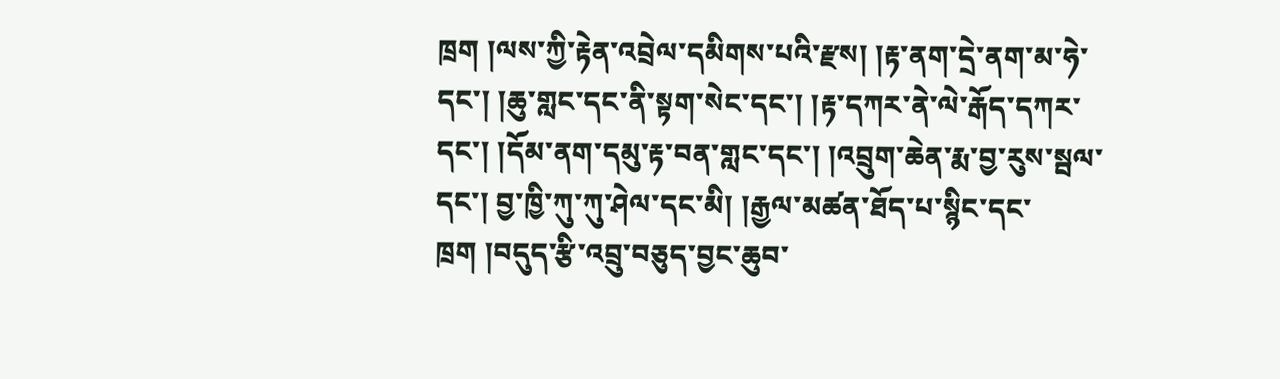ཁྲག །ལས་ཀྱི་རྟེན་འབྲེལ་དམིགས་པའི་རྫས། །རྟ་ནག་དྲེ་ནག་མ་ཧེ་དང་། །ཆུ་གླང་དང་ནི་སྟག་སེང་དང་། །རྟ་དཀར་ནེ་ལེ་རྒོད་དཀར་དང་། །དོམ་ནག་དམུ་རྟ་བན་གླང་དང་། །འབྲུག་ཆེན་རྨ་བྱ་རུས་སྦལ་དང་། བྱ་ཁྱི་ཀུ་ཀུ་ཤེལ་དང་མི། །རྒྱལ་མཚན་ཐོད་པ་སྙིང་དང་ཁྲག །བདུད་རྩི་འབྲུ་བཅུད་བྱང་ཆུབ་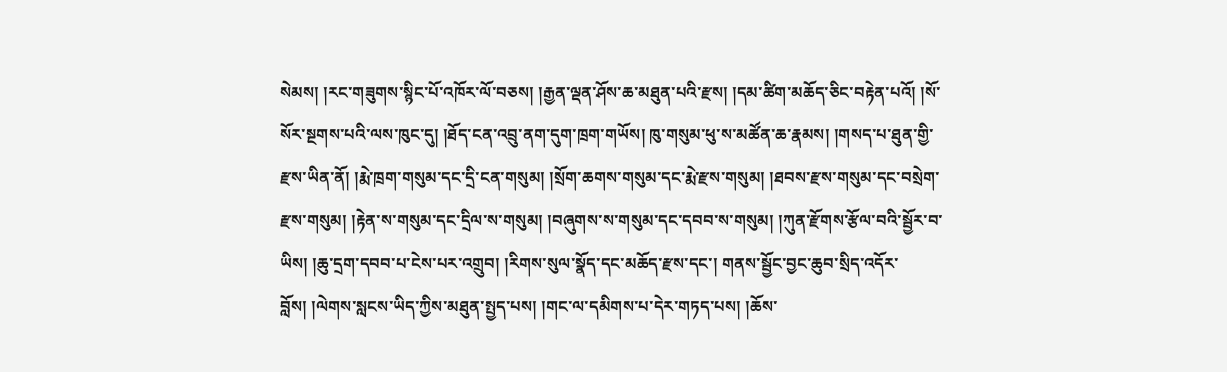སེམས། །རང་གཟུགས་སྙིང་པོ་འཁོར་ལོ་བཅས། །རྒྱན་ལྡན་ཤོས་ཆ་མཐུན་པའི་རྫས། །དམ་ཚིག་མཆོད་ཅིང་བརྟེན་པའོ། །སོ་སོར་སྔགས་པའི་ལས་ཁུང་དུ། །ཐོད་ངན་འབྲུ་ནག་དུག་ཁྲག་གཡོས། ཁུ་གསུམ་ཕུ་ས་མཚོན་ཆ་རྣམས། །གསད་པ་ཐུན་གྱི་རྫས་ཡིན་ནོ། །རྨེ་ཁྲག་གསུམ་དང་དྲི་ངན་གསུམ། །སྲོག་ཆགས་གསུམ་དང་རྨེ་རྫས་གསུམ། །ཐབས་རྫས་གསུམ་དང་བསྲེག་རྫས་གསུམ། །རྟེན་ས་གསུམ་དང་དྲིལ་ས་གསུམ། །བཞུགས་ས་གསུམ་དང་དབབ་ས་གསུམ། །ཀུན་རྫོགས་རྩོལ་བའི་སྦྱོར་བ་ཡིས། །ཆུ་དྲག་དབབ་པ་ངེས་པར་འགྲུབ། །རིགས་སུལ་སྣོད་དང་མཆོད་རྫས་དང་། གནས་སྦྱོང་བྱང་ཆུབ་སྲིད་འདོར་བློས། །ལེགས་སླངས་ཡིད་ཀྱིས་མཐུན་སྤྱད་པས། །གང་ལ་དམིགས་པ་དེར་གཏད་པས། །ཆོས་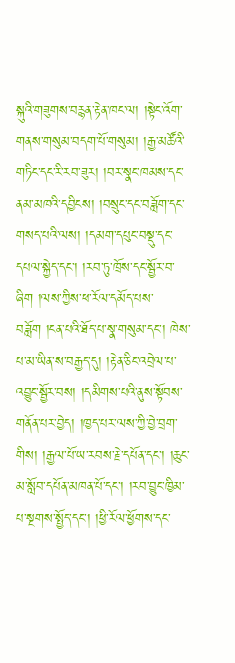སྐུའི་གཟུགས་བརྙན་རྟེན་ཁང་ལ། །སྟེང་འོག་གནས་གསུམ་བདག་པོ་གསུམ། །རྒྱ་མཚོའི་གཏིང་དང་རི་རབ་ཟུར། །བར་སྣང་ཁམས་དང་ནམ་མཁའི་དབྱིངས། །བསྲུང་དང་བཟློག་དང་གསད་པའི་ལས། །དམག་དཔུང་བསྡུ་དང་དཔལ་སྐྱེད་དང་། །རབ་ཏུ་ཁྲོས་དང་སྦྱོར་བ་ཞིག །ལས་ཀྱིས་ཕ་རོལ་དམོད་པས་བཟློག །ངན་པའི་ཐོད་པ་སྣ་གསུམ་དང་། ཁེས་པ་མ་ཡིན་ས་བརྒྱད་དུ། །རྟེན་ཅིང་འབྲེལ་པ་འབྱུང་སྦྱོར་བས། །དམིགས་པའི་ནུས་སྟོབས་གནོན་པར་བྱེད། །ཁྱད་པར་ལས་ཀྱི་བྱེ་བྲག་གིས། །རྒྱལ་པོ་ཡ་རབས་རྗེ་དཔོན་དང་། །ཆུང་མ་སློབ་དཔོན་མཁན་པོ་དང་། །རབ་བྱུང་ཁྱིམ་པ་སྔགས་སྤྱོད་དང་། །ཕྱི་རོལ་ཕྱོགས་དང་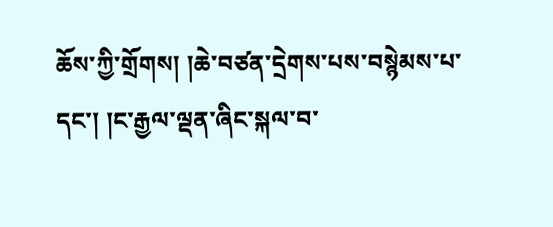ཆོས་ཀྱི་གྲོགས། །ཆེ་བཙན་དྲེགས་པས་བསྙེམས་པ་དང་། །ང་རྒྱལ་ལྡན་ཞིང་སྐལ་བ་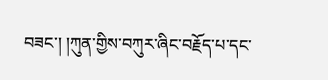བཟང་། །ཀུན་གྱིས་བཀུར་ཞིང་བརྗོད་པ་དང་